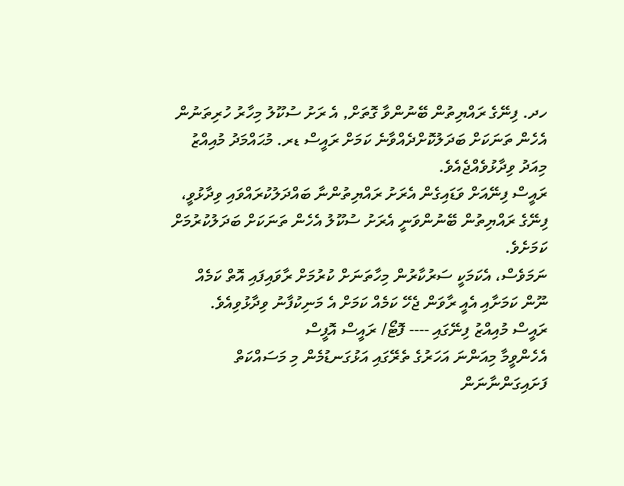ހދ. ފިނޭގެ ރައްޔިތުން ބޭނުންވާ ގޮތަށް, އެ ރަށު ސުކޫލު މިހާރު ހުރިތަނުން އެހެން ތަނަކަށް ބަދަލުކޮށްދެއްވާނެ ކަމަށް ރައީސް ޑރ. މުޙައްމަދު މުއިއްޒު މިއަދު ވިދާޅުވެއްޖެއެވެ.
ރައީސް ފިނޭއަށް ވަޑައިގެން އެރަށު ރައްޔިތުންނާ ބައްދަލުކުރައްވައި ވިދާޅުވީ، ފިނޭގެ ރައްޔިތުން ބޭނުންވަނީ އެރަށު ސުކޫލު އެހެން ތަނަކަށް ބަދަލުކުރުމަށް ކަމަށެވެ.
ނަމަވެސް، އެކަމަކީ ސަރުކާރުން މިހާތަނަށް ކުރުމަށް ރާވައިފައި އޮތް ކަމެއް ނޫން ކަމަށާއި އެއީ ރާވަން ޖެހޭ ކަމެއް ކަމަށް އެ މަނިކުފާނު ވިދާޅުވިއެވެ.
ރައީސް މުއިއްޒު ފިނޭގައި ---- ފޮޓޯ/ ރައީސް އޮފީސް
އެހެންވީމާ މިއަންނަ އަހަރުގެ ތެރޭގައި އަޅުގަނޑުމެން މި މަސައްކަތް ފަށައިގަންނާނަން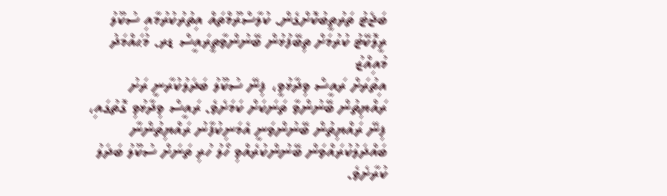ބަޖެޓު ތަރުތީބުކޮށްގެން. ކުލާސްރޫމްތައް އިތުރުކުރުމާއި ސުކޫލު ރީލޮކޭޓު ކުރުމަށް ތިބޭފުޅުން ބޭނުންވާތީރައީސް ޑރ. މުޙައްމަދު މުއިއްޒު
އިތުރަށް ރައީސް ވިދާޅުވީ، ފިނޭ ސުކޫލު ބަދަލުކުރާނީ ރަށު ރައްޔިތުން ބޭނުންވާ ތަނަކަށް ކަމަށެވެ. ރައީސް ވިދާޅުވި ގޮތުގައި، ފިނޭ ރައްޔިތުން ބޭނުންވަނީ އެމަނިކުފާނު ރައްޔިތުންނާ ބައްދަލުކުރައްވަން ބޭނުންކުރެއްވި ހޯލު ހުރި ތަނަށް ސުކޫލު ބަދަލު ކުރާށެވެ.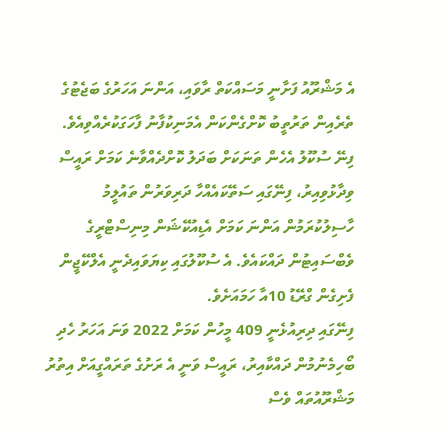އެ މަޝްރޫއު ފަށާނީ މަސައްކަތް ރާވައި، އަންނަ އަހަރުގެ ބަޖެޓުގެ ތެރެއިން ތަރުތީބު ކޮށްގެންކަން އެމަނިކުފާނު ފާހަގަކުރެއްވިއެވެ.
ފިނޭ ސުކޫލު އެހެން ތަނަކަށް ބަދަލު ކޮށްދެއްވާނެ ކަމަށް ރައީސް ވިދާޅުވިއިރު، ފިނޭގައި ސަތޭކައެއްހާ ދަރިވަރުން ތައުލީމު ހާސިލުކުރަމުން އަންނަ ކަމަށް އެޑިއުކޭޝަން މިނިސްޓްރީގެ ވެބްސައިޓުން ދައްކައެވެ. އެ ސުކޫލުގައި ކިޔަވައިދެނީ އެލްކޭޖީން ފެށިގެން ގްރޭޑު 10އާ ހަމައަށެވެ.
ފިނޭގައި ދިރިއުޅެނީ 409 މީހުން ކަމަށް 2022 ވަނަ އަހަރު ހެދި ބޯހިމެނުމުން ދައްކާއިރު، ރައީސް ވަނީ އެ ރަށުގެ ތަރައްގީއަށް އިތުރު މަޝްރޫއުތައް ވެސް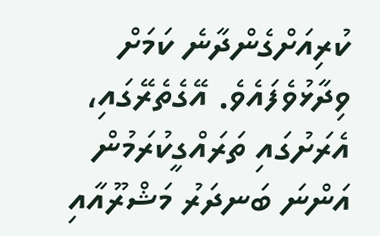ކުރިއަށްގެންދާނެ ކަމަށް ވިދާޅުވެފައެވެ. އޭގެތެރޭގައި، އެރަށުގައި ތަރައްގީކުރަމުން އަންނަ ބަނދަރު މަޝްރޫއާއި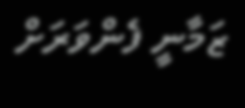ޒަމާނީ ފެންވަރަށް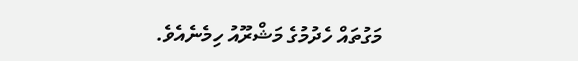މަގުތައް ހެދުމުގެ މަޝްރޫއު ހިމެނެއެވެ.